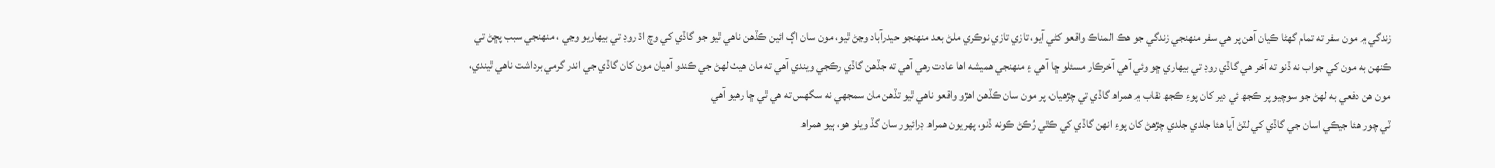زندگي ۾ مون سفر ته تمام گهڻا ڪيان آهن پر هي سفر منهنجي زندگي جو هڪ المناڪ واقعو کڻي آيو، تازي تازي نوڪري ملڻ بعد منهنجو حيدرآباد وڃڻ ٿيو، مون سان اڳ ائين ڪڏهن ناهي ٿيو جو گاڏي کي وچ اڌ روڊ تي بيهاريو وڃي ، منهنجي سبب پڇڻ تي ڪنهن به مون کي جواب نه ڏنو ته آخر هي گاڏي روڊ تي بيهاري ڇو وئي آهي آخرڪار مسئلو ڇا آهي ۽ منهنجي هميشه اها عادت رهي آهي ته جڏهن گاڏي رڪجي ويندي آهي ته مان هيٺ لهڻ جي ڪندو آهيان مون کان گاڏي جي اندر گرمي برداشت ناهي ٿيندي، مون هن دفعي به لهڻ جو سوچيو پر ڪجھ ئي دير کان پوءِ ڪجھ نقاب ۾ همراھ گاڏي تي چڙهيان، پر مون سان ڪڏهن اهڙو واقعو ناهي ٿيو تڏهن مان سمجهي نه سگهس ته هي ٿي ڇا رهيو آهي
ٽي چور هئا جيڪي اسان جي گاڏي کي لٽڻ آيا هئا جلدي جلدي چڙهڻ کان پوءِ انهن گاڏي کي ڪٿي رُڪڻ ڪونه ڏنو، پهريون همراھ ڊرائيور سان گڏ ويٺو هو، ٻيو همراھ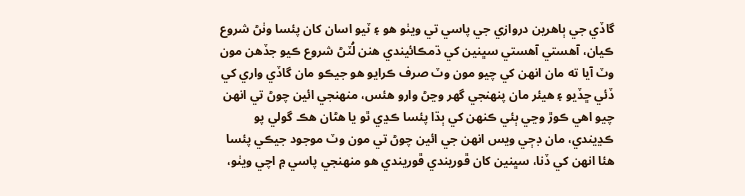گاڏي جي ٻاهرين دروازي جي پاسي تي ويٺو هو ۽ ٽيو اسان کان پئسا وٺڻ شروع ڪيان، آهستي آهستي سڀنين کي ڌمڪائيندي هنن لُٽڻ شروع ڪيو جڏهن مون وٽ آيا ته مان انهن کي چيو مون وٽ صرف ڪرايو هو جيڪو مان گاڏي واري کي ڏئي ڇڏيو ۽ هيئر مان پنهنجي گهر وڃڻ وارو هئس، منهنجي ائين چوڻ تي انهن چيو اهي ڪوڙ وڃي ٻئي ڪنهن کي ٻڌا پئسا ڪڍي ٿو يا هڻان هڪ گولي پو ڪڍيندي، مان ڊڄي ويس انهن جي ائين چوڻ تي مون وٽ موجود جيڪي پئسا هئا انهن کي ڏنا، سڀنين کان ڦوريندي ڦوريندي هو منهنجي پاسي ۾ اچي ويٺو،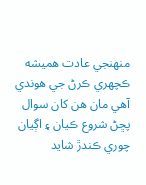منهنجي عادت هميشه ڪچهري ڪرڻ جي هوندي آهي مان هن کان سوال پڇڻ شروع ڪيان ۽ اڳيان چوري ڪندڙ شايد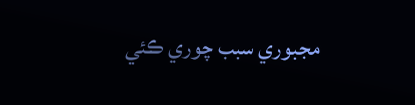مجبوري سبب چوري ڪئي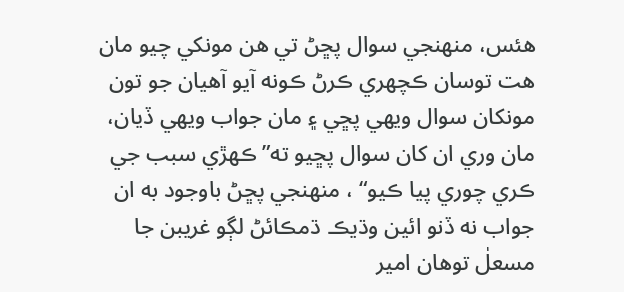هئس، منهنجي سوال پڇڻ تي هن مونکي چيو مان هت توسان ڪچهري ڪرڻ ڪونه آيو آهيان جو تون مونکان سوال ويهي پڇي ۽ مان جواب ويهي ڏيان، مان وري ان کان سوال پڇيو ته” ڪهڙي سبب جي ڪري چوري پيا ڪيو“ ، منهنجي پڇڻ باوجود به ان جواب نه ڏنو ائين وڌيڪ ڌمڪائڻ لڳو غريبن جا مسعلٰ توهان امير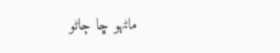ماڻهو ڇا ڄاڻو